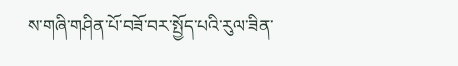ས་གཞི་གཤིན་པོ་བཟོ་བར་སྤྱོད་པའི་རུལ་ཟིན་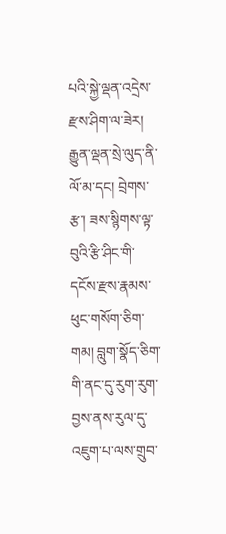པའི་སྐྱེ་ལྡན་འདྲེས་རྫས་ཤིག་ལ་ཟེར། རྒྱུན་ལྡན་སྲེ་ལུད་ནི་ལོ་མ་དང། བྲེགས་རྩ་། ཟས་སྙིགས་ལྟ་བུའི་རྩི་ཤིང་གི་དངོས་རྫས་རྣམས་ཕུང་གསོག་ཅིག་གམ། བླུག་སྣོད་ཅིག་གི་ནང་དུ་རུག་རུག་བྱས་ནས་རུལ་དུ་འཇུག་པ་ལས་གྲུབ་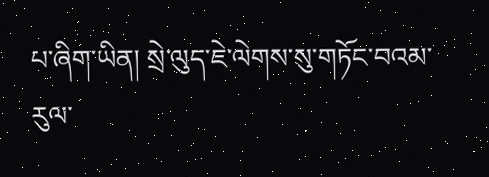པ་ཞིག་ཡིན། སྲེ་ལུད་ཇེ་ལེགས་སུ་གཏོང་བའམ་རུལ་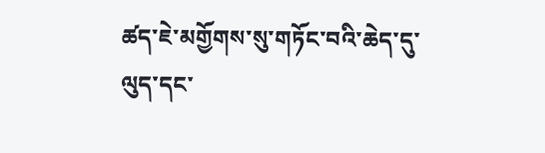ཚད་ཇེ་མགྱོགས་སུ་གཏོང་བའི་ཆེད་དུ་ལུད་དང་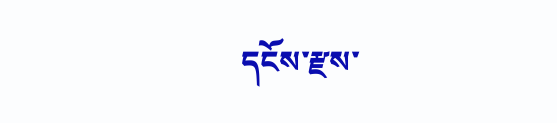དངོས་རྫས་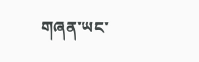གཞན་ཡང་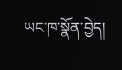ཡང་ཁ་སྣོན་བྱེད།